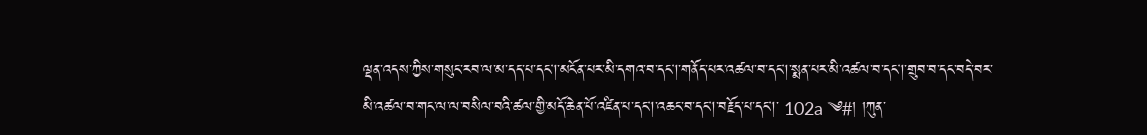ལྡན་འདས་ཀྱིས་གསུང་རབ་ལ་མ་དད་པ་དང།་མངོན་པར་མི་དགའ་བ་དང།་གནོད་པར་འཚལ་བ་དང།་སྨན་པར་མི་འཚལ་བ་དང།་གྲུབ་བ་དང་བདེ་བར་མི་འཚལ་བ་གང་ལ་ལ་བསིལ་བའི་ཚལ་གྱི་མདོ་ཆེན་པོ་འཛིན་པ་དང།་འཆང་བ་དང།་བརྗོད་པ་དང།་ 102a ༄#། །ཀུན་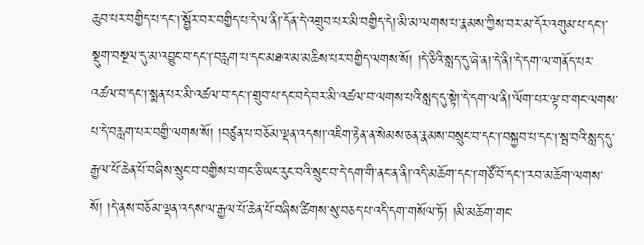ཆུབ་པར་བགྱིད་པ་དང།་སྦྱོར་བར་བགྱིད་པ་དེ་ལ་ནི།་དོན་དེ་འགྲུབ་པར་མི་བགྱིད་དེ།་མི་མ་ལགས་པ་རྣམས་ཀྱིས་བར་མ་དོར་འགུམ་པ་དང།་སྡུག་བསྔལ་དུ་མ་འབྱུང་བ་དང།་བརླག་པ་དང་མཐའ་མ་མཆིས་པར་བགྱིད་ལགས་སོ། །དེ་ཅིའི་སླད་དུ་ཞེ་ན།་དེ་ནི།་དེ་དག་ལ་གནོད་པར་འཚལ་བ་དང།་སྨན་པར་མི་འཚལ་བ་དང།་གྲུབ་པ་དང་བདེ་བར་མི་འཚལ་བ་ལགས་པའི་སླད་དུ་སྟེ།་དེ་དག་ལ་ནི།་ལོག་པར་ལྟ་བ་གང་ལགས་པ་དེ་བརླག་པར་བགྱི་ལགས་སོ། །བཙུན་པ་བཅོམ་ལྡན་འདས།་འཇིག་རྟེན་ན་སེམས་ཅན་རྣམས་བསྲུང་བ་དང།་བསྐྱབ་པ་དང།་སྦ་བའི་སླད་དུ་རྒྱལ་པོ་ཆེན་པོ་བཞིས་སྲུང་བ་བགྱིས་པ་གང་ཅི་ཡང་རུང་བའི་སྲུང་བ་དེ་དག་གི་ནང་ན་ནི།་འདི་མཆོག་དང།་གཙོ་བོ་དང།་རབ་མཆོག་ལགས་སོ། །དེ་ནས་བཅོམ་ལྡན་འདས་ལ་རྒྱལ་པོ་ཆེན་པོ་བཞིས་ཚིགས་སུ་བཅད་པ་འདི་དག་གསོལ་ཏོ། །མི་མཆོག་གང་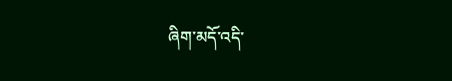ཞིག་མདོ་འདི་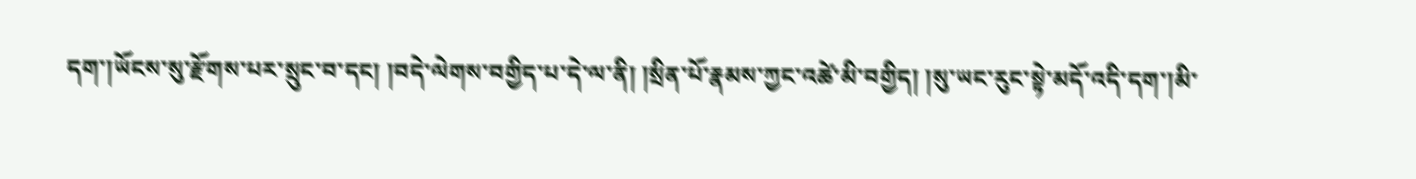དག་།ཡོངས་སུ་རྫོགས་པར་སྲུང་བ་དང། །བདེ་ལེགས་བགྱིད་པ་དེ་ལ་ནི། །སྲིན་པོ་རྣམས་ཀྱང་འཚེ་མི་བགྱིད། །སུ་ཡང་རུང་སྟེ་མདོ་འདི་དག་།མི་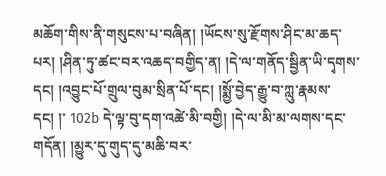མཆོག་གིས་ནི་གསུངས་པ་བཞིན། །ཡོངས་སུ་རྫོགས་ཤིང་མ་ཆད་པར། །ཤིན་ཏུ་ཚང་བར་འཆད་བགྱིད་ན། །དེ་ལ་གནོད་སྦྱིན་ཡི་དྭགས་དང། །འབྱུང་པོ་གྲུལ་བུམ་སྲིན་པོ་དང། །སྨྱོ་བྱེད་རྒྱུ་བ་ཀླུ་རྣམས་དང། །་ 102b དེ་ལྟ་བུ་དག་འཚེ་མི་བགྱི། །དེ་ལ་མི་མ་ལགས་དང་གདོན། །མྱུར་དུ་གུད་དུ་མཆི་བར་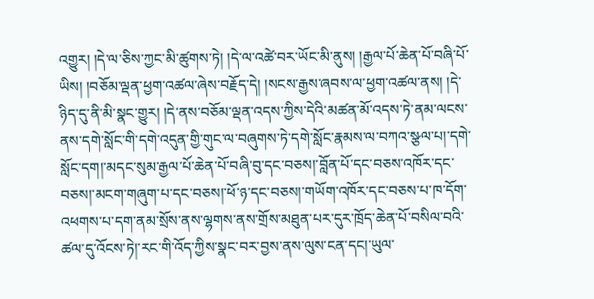འགྱུར། །དེ་ལ་ཅིས་ཀྱང་མི་ཚུགས་ཏེ། །དེ་ལ་འཚེ་བར་ཡོང་མི་ནུས། །རྒྱལ་པོ་ཆེན་པོ་བཞི་པོ་ཡིས། །བཅོམ་ལྡན་ཕྱག་འཚལ་ཞེས་བརྗོད་དེ། །སངས་རྒྱས་ཞབས་ལ་ཕྱག་འཚལ་ནས། །དེ་ཉིད་དུ་ནི་མི་སྣང་གྱུར། །དེ་ནས་བཅོམ་ལྡན་འདས་ཀྱིས་དེའི་མཚན་མོ་འདས་ཏེ་ནམ་ལངས་ནས་དགེ་སློང་གི་དགེ་འདུན་གྱི་གུང་ལ་བཞུགས་ཏེ་དགེ་སློང་རྣམས་ལ་བཀའ་སྩལ་པ།་དགེ་སློང་དག།་མདང་སུམ་རྒྱལ་པོ་ཆེན་པོ་བཞི་བུ་དང་བཅས།་བློན་པོ་དང་བཅས་འཁོར་དང་བཅས།་མངག་གཞུག་པ་དང་བཅས།་ཕོ་ཉ་དང་བཅས།་གཡོག་འཁོར་དང་བཅས་པ་ཁ་དོག་འཕགས་པ་དག་ནམ་སྲོས་ནས་ལྷགས་ནས་གྲོས་མཐུན་པར་དུར་ཁྲོད་ཆེན་པོ་བསིལ་བའི་ཚལ་དུ་འོངས་ཏེ།་རང་གི་འོད་ཀྱིས་སྣང་བར་བྱས་ནས་ལུས་ངན་དང།་ཡུལ་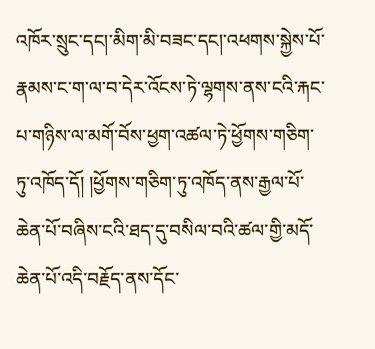འཁོར་སྲུང་དང།་མིག་མི་བཟང་དང།་འཕགས་སྐྱེས་པོ་རྣམས་ང་ག་ལ་བ་དེར་འོངས་ཏེ་ལྷགས་ནས་ངའི་རྐང་པ་གཉིས་ལ་མགོ་བོས་ཕྱག་འཚལ་ཏེ་ཕྱོགས་གཅིག་ཏུ་འཁོད་དོ། །ཕྱོགས་གཅིག་ཏུ་འཁོད་ནས་རྒྱལ་པོ་ཆེན་པོ་བཞིས་ངའི་ཐད་དུ་བསིལ་བའི་ཚལ་གྱི་མདོ་ཆེན་པོ་འདི་བརྗོད་ནས་དོང་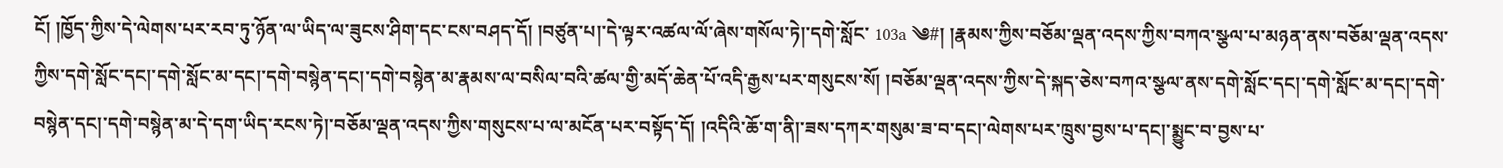ངོ། །ཁྱོད་ཀྱིས་དེ་ལེགས་པར་རབ་ཏུ་ཉོན་ལ་ཡིད་ལ་ཟུངས་ཤིག་དང་ངས་བཤད་དོ། །བཙུན་པ།་དེ་ལྟར་འཚལ་ལོ་ཞེས་གསོལ་ཏེ།་དགེ་སློང་ 103a ༄#། །རྣམས་ཀྱིས་བཅོམ་ལྡན་འདས་ཀྱིས་བཀའ་སྩལ་པ་མཉན་ནས་བཅོམ་ལྡན་འདས་ཀྱིས་དགེ་སློང་དང།་དགེ་སློང་མ་དང།་དགེ་བསྙེན་དང།་དགེ་བསྙེན་མ་རྣམས་ལ་བསིལ་བའི་ཚལ་གྱི་མདོ་ཆེན་པོ་འདི་རྒྱས་པར་གསུངས་སོ། །བཅོམ་ལྡན་འདས་ཀྱིས་དེ་སྐད་ཅེས་བཀའ་སྩལ་ནས་དགེ་སློང་དང།་དགེ་སློང་མ་དང།་དགེ་བསྙེན་དང།་དགེ་བསྙེན་མ་དེ་དག་ཡིད་རངས་ཏེ།་བཅོམ་ལྡན་འདས་ཀྱིས་གསུངས་པ་ལ་མངོན་པར་བསྟོད་དོ། །འདིའི་ཆོ་ག་ནི།་ཟས་དཀར་གསུམ་ཟ་བ་དང།་ལེགས་པར་ཁྲུས་བྱས་པ་དང།་སྨྱུང་བ་བྱས་པ་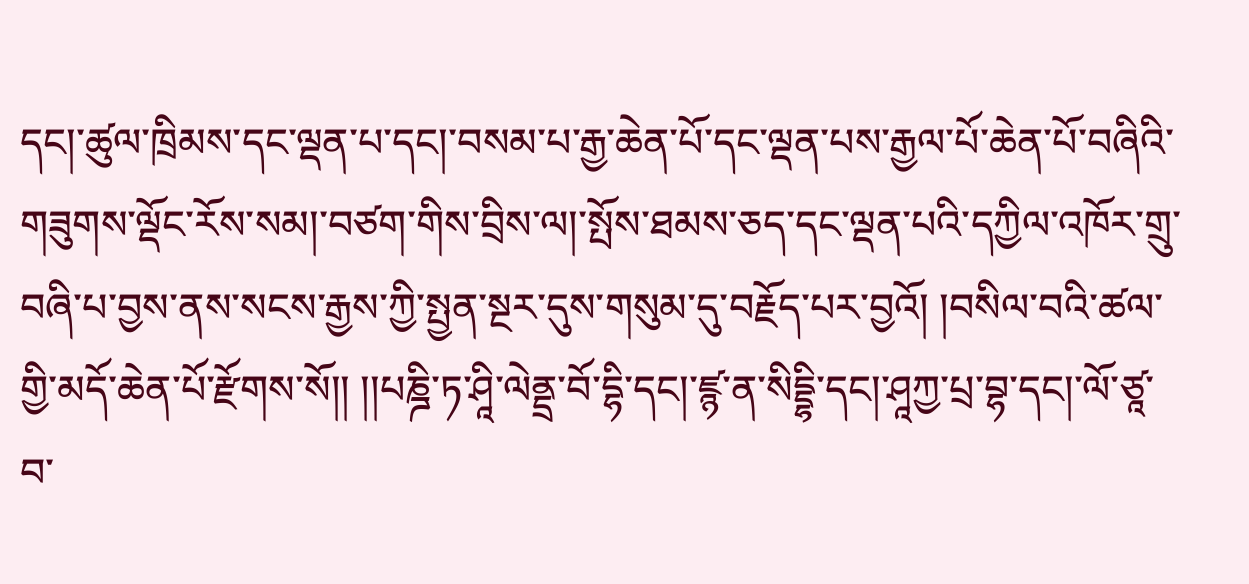དང།་ཚུལ་ཁྲིམས་དང་ལྡན་པ་དང།་བསམ་པ་རྒྱ་ཆེན་པོ་དང་ལྡན་པས་རྒྱལ་པོ་ཆེན་པོ་བཞིའི་གཟུགས་ལྡོང་རོས་སམ།་བཙག་གིས་བྲིས་ལ།་སྤོས་ཐམས་ཅད་དང་ལྡན་པའི་དཀྱིལ་འཁོར་གྲུ་བཞི་པ་བྱས་ནས་སངས་རྒྱས་ཀྱི་སྤྱན་སྔར་དུས་གསུམ་དུ་བརྗོད་པར་བྱའོ། །བསིལ་བའི་ཚལ་གྱི་མདོ་ཆེན་པོ་རྫོགས་སོ།། །།པཎྜི་ཏ་ཤཱི་ལེནྡྲ་བོ་དྷི་དང།་ཛྙ་ན་སིདྡྷི་དང།་ཤཱཀྱ་པྲ་བྷ་དང།་ལོ་ཙཱ་བ་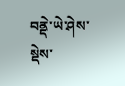བནྡེ་ཡེ་ཤེས་སྡེས་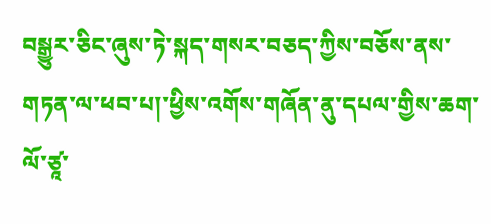བསྒྱུར་ཅིང་ཞུས་ཏེ་སྐད་གསར་བཅད་ཀྱིས་བཅོས་ནས་གཏན་ལ་ཕབ་པ།་ཕྱིས་འགོས་གཞོན་ནུ་དཔལ་གྱིས་ཆག་ལོ་ཙཱ་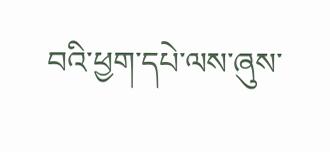བའི་ཕྱག་དཔེ་ལས་ཞུས་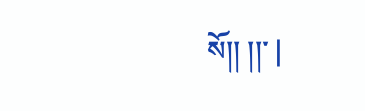སོ།། །།་ |